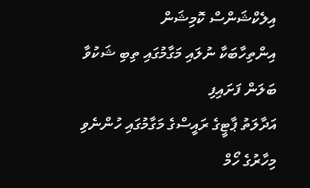އިލެކްޝަންސް ކޮމިޝަން
އިންތިހާބަކާ ނުލައި މަގާމުގައި ތިބި ޝަކުވާ ބަލަން ފަށައިފި
އަދާލަތު ޕާޓީގެ ރައީސްގެ މަގާމުގައި ހުންނެވި މިހާރުގެ ހޯމް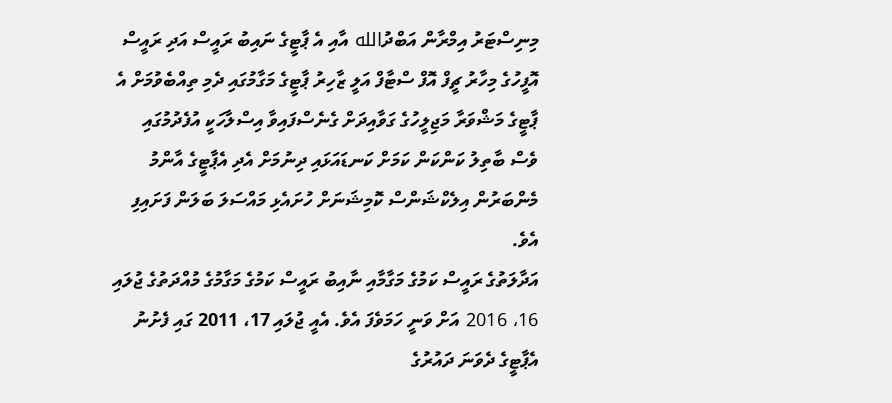މިނިސްޓަރު އިމްރާން އަބްދުالله އާއި އެ ޕާޓީގެ ނައިބު ރައީސް އަދި ރައީސް އޮފީހުގެ މިހާރު ޗީފް އޮފް ސްޓާފް އަލީ ޒާހިރު ޕާޓީގެ މަގާމުގައި ދެމި ތިއްބެވުމަށް އެ ޕާޓީގެ މަޝްވަރާ މަޖިލީހުގެ ގަވާއިދަށް ގެނެސްފައިވާ އިސްލާހަކީ އުފެދުމުގައި ވެސް ބާތިލު ކަންކަން ކަމަށް ކަނޑައަޅައި ދިނުމަށް އެދި އެޕާޓީގެ އާންމު މެންބަރުން އިލެކްޝަންސް ކޮމިޝަނަށް ހުށައެޅި މައްސަލަ ބަލަން ފަށައިފި އެވެ.
އަދާލަތުގެ ރައީސް ކަމުގެ މަގާމާއި ނާއިބު ރައީސް ކަމުގެ މަގާމުގެ މުއްދަތުގެ ޖުލައި 16، 2016 އަށް ވަނީ ހަމަވެފަ އެވެ. އެއީ ޖުލައި 17، 2011 ގައި ފެށުނު އެޕާޓީގެ ދެވަނަ ދައުރުގެ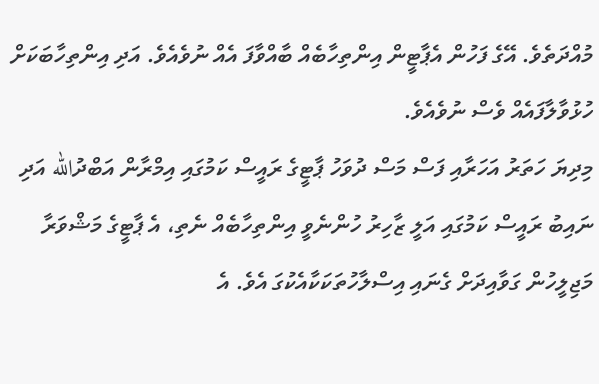މުއްދަތެވެ. އޭގެ ފަހުން އެޕާޓީން އިންތިހާބެއް ބާއްވާފަ އެއް ނުވެއެވެ. އަދި އިންތިހާބަކަށް ހުޅުވާލާފައެއް ވެސް ނުވެއެވެ.
މިދިޔަ ހަތަރު އަހަރާއި ފަސް މަސް ދުވަހު ޕާޓީގެ ރައީސް ކަމުގައި އިމްރާން އަބްދުالله އަދި ނައިބު ރައީސް ކަމުގައި އަލީ ޒާހިރު ހުންނެވީ އިންތިހާބެއް ނެތި، އެ ޕާޓީގެ މަޝްވަރާ މަޖިލީހުން ގަވާއިދަށް ގެނައި އިސްލާހުތަކަކާއެކުގަ އެވެ. އެ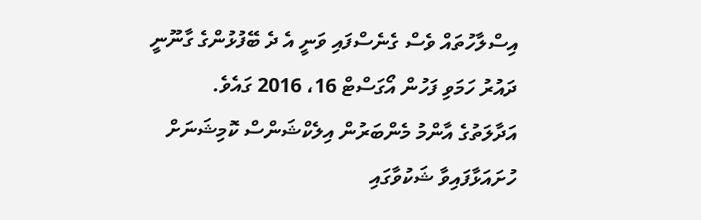އިސްލާހުތައް ވެސް ގެނެސްފައި ވަނީ އެ ދެ ބޭފުޅުންގެ ގާނޫނީ ދައުރު ހަމަވި ފަހުން އޯގަސްޓް 16، 2016 ގައެވެ.
އަދާލަތުގެ އާންމު މެންބަރުން އިލެކްޝަންސް ކޮމިޝަނަށް ހުށައަޅާފައިވާ ޝަކުވާގައި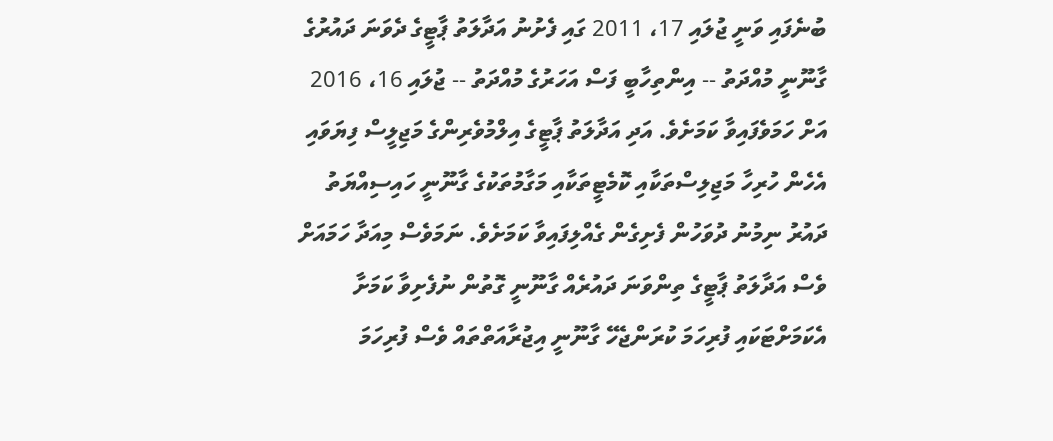ބުނެފައި ވަނީ ޖުލައި 17، 2011 ގައި ފެށުނު އަދާލަތު ޕާޓީގެ ދެވަނަ ދައުރުގެ ގާނޫނީ މުއްދަތު -- އިންތިހާބީ ފަސް އަހަރުގެ މުއްދަތު -- ޖުލައި 16، 2016 އަށް ހަމަވެފައިވާ ކަމަށެވެ. އަދި އަދާލަތު ޕާޓީގެ އިލްމުވެރިންގެ މަޖިލީސް ފިޔަވައި އެހެން ހުރިހާ މަޖިލިސްތަކާއި ކޮމެޓީތަކާއި މަގާމުތަކުގެ ގާނޫނީ ހައިސިއްޔަތު ދައުރު ނިމުނު ދުވަހުން ފެށިގެން ގެއްލިފައިވާ ކަމަށެވެ. ނަމަވެސް މިއަދާ ހަމައަށް ވެސް އަދާލަތު ޕާޓީގެ ތިންވަނަ ދައުރެއް ގާނޫނީ ގޮތުން ނުފެށިވާ ކަމަށާ އެކަމަށްޓަކައި ފުރިހަމަ ކުރަންޖެހޭ ގާނޫނީ އިޖުރާއަތްތައް ވެސް ފުރިހަމަ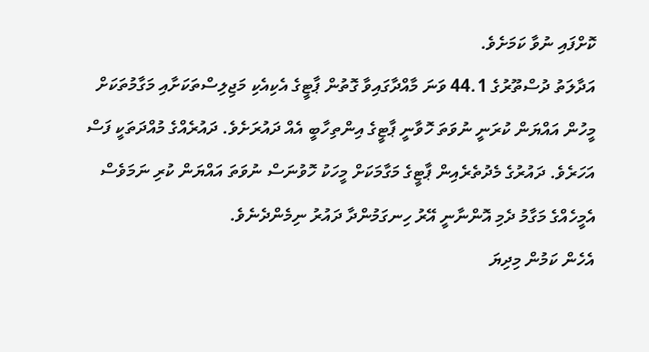ކޮށްފައި ނުވާ ކަމަށެވެ.
އަދާލަތު ދުސްތޫރުގެ 44.1 ވަނަ މާއްދާގައިވާ ގޮތުން ޕާޓީގެ އެކިއެކި މަޖިލިސްތަކަށާއި މަގާމުތަކަށް މީހުން އައްޔަން ކުރަނީ ނުވަތަ ހޮވާނީ ޕާޓީގެ އިންތިހާބީ އެއް ދައުރަށެވެ. ދައުރެއްގެ މުއްދަތަކީ ފަސް އަހަރެވެ. ދައުރުގެ މެދުތެރެއިން ޕާޓީގެ މަގާމަކަށް މީހަކު ހޮވުނަސް ނުވަތަ އައްޔަން ކުރި ނަމަވެސް އެމީހެއްގެ މަގާމު ދެމި އޮންނާނީ އޭރު ހިނގަމުންދާ ދައުރު ނިމެންދެނެވެ.
އެހެން ކަމުން މިދިޔަ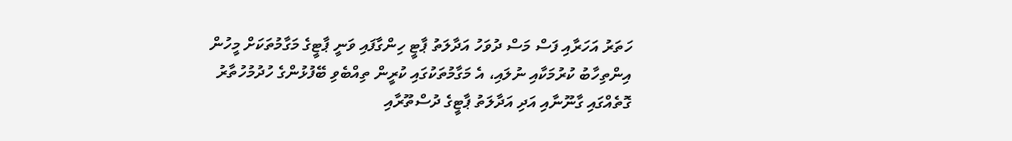ހަތަރު އަހަރާއި ފަސް މަސް ދުވަހު އަދާލަތު ޕާޓީ ހިންގާފައި ވަނީ ޕާޓީގެ މަގާމުތަކަށް މީހުން އިންތިހާބު ކުރުމަކާއި ނުލައި، އެ މަގާމުތަކުގައި ކުރީން ތިއްބެވި ބޭފުޅުންގެ ހުދުމުހުތާރު ގޮތެއްގައި ގާނޫނާއި އަދި އަދާލަތު ޕާޓީގެ ދުސްތޫރާއި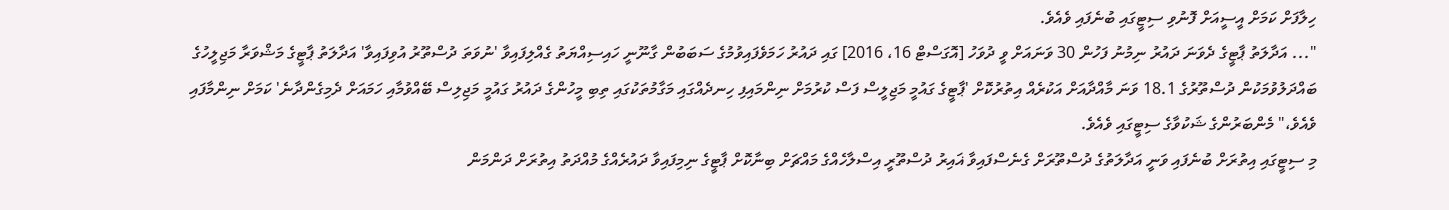ހިލާފަށް ކަމަށް އީސީއަށް ފޮނުވި ސިޓީގައި ބުނެފައި ވެއެވެ.
"... އަދާލަތު ޕާޓީގެ ދެވަނަ ދައުރު ނިމުނު ފަހުން 30 ވަނައަށް ވީ ދުވަހު [އޮގަސްޓް 16، 2016] ގައި ދައުރު ހަމަވެފައިވުމުގެ ސަބަބުން ގާނޫނީ ހައިސިއްޔަތު ގެއްލިފައިވާ 'ނުވަތަ ދުސްތޫރު އުވިފައިވާ' އަދާލަތު ޕާޓީގެ މަޝްވަރާ މަޖިލީހުގެ ބައްދަލުވުމަކުން ދުސްތޫރުގެ 18.1 ވަނަ މާއްދާއަށް އަކުރެއް އިތުރުކޮށް 'ޕާޓީގެ ގައުމީ މަޖިލީސް ފަސް ކުރުމަށް ނިންމައިފި ހިނދެއްގައި މަގާމުތަކުގައި ތިބި މީހުންގެ ދައުރު ގައުމީ މަޖިލިސް ބޭއްވުމާއި ހަމައަށް ދެމިގެންދާނެ' ކަމަށް ނިންމާފައި ވެއެވެ،" މެންބަރުންގެ ޝަކުވާގެ ސިޓީގައި ވެއެވެ.
މި ސިޓީގައި އިތުރަށް ބުނެފައި ވަނީ އަދާލަތުގެ ދުސްތޫރަށް ގެނެސްފައިވާ ޣައިރު ދުސްތޫރީ އިސްލާހެއްގެ މައްޗަށް ބިނާކޮށް ޕާޓީގެ ނިމިފައިވާ ދައުރެއްގެ މުއްދަތު އިތުރަށް ދަންމަން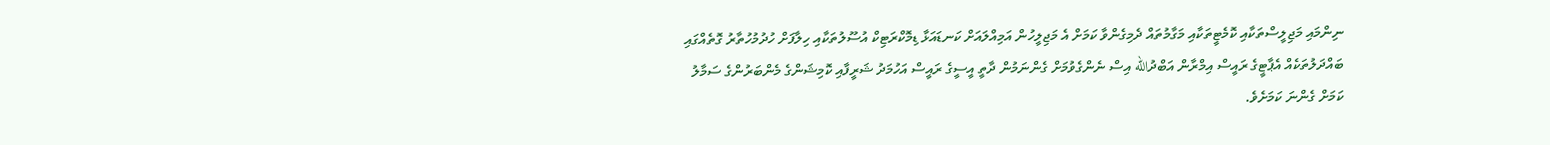ނިންމައި މަޖިލީސްތަކާއި ކޮމެޓީތަކާއި މަގާމުތައް ދެމިގެންވާ ކަމަށް އެ މަޖިލީހުން އަމިއްލައަށް ކަނޑައަޅާ ޑިމޮކްރަޓިކް އުސޫލުތަކާއި ހިލާފަށް ހުދުމުހުތާރު ގޮތެއްގައި ބައްދަލުތަކެއް އެޕާޓީގެ ރައީސް އިމްރާން އަބްދުالله އިސް ނެންގެވުމަށް ގެންނަމުން ދާތީ އީސީގެ ރައީސް އަހުމަދު ޝަރީފާއި ކޮމިޝަންގެ މެންބަރުންގެ ސަމާލު ކަމަށް ގެންނަ ކަމަށެވެ.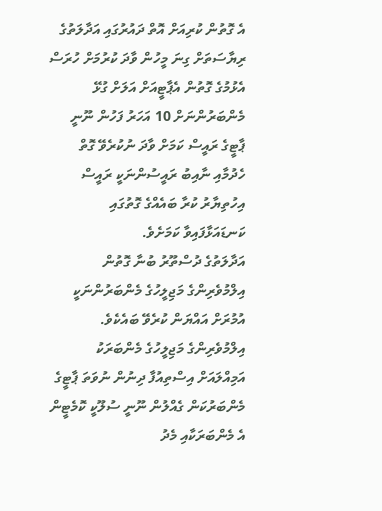އެ ގޮތުން ކުރިއަށް އޮތް ދައުރުގައި އަދާލަތުގެ ރިޔާސަތަށް ގިނަ މީހުން ވާދަ ކުރުމަށް ހުރަސް އެޅުމުގެ ގޮތުން އެޕާޓީއަށް އަލަށް ގުޅޭ މެންބަރުންނަށް 10 އަހަރު ފަހުން ނޫނީ ޕާޓީގެ ރައީސް ކަމަށް ވާދަ ނުކުރެވޭ ގޮތް ހެދުމާއި ނާއިބު ރައީސުންނަކީ ރައީސް އިހުތިޔާރު ކުރާ ބައެއްގެ ގޮތުގައި ކަނޑައަޅާފައިވާ ކަމަށެވެ.
އަދާލަތުގެ ދުސްތޫރު ބުނާ ގޮތުން އިލްމުވެރިންގެ މަޖިލީހުގެ މެންބަރުންނަކީ އުމުރަށް އައްޔަން ކުރެވޭ ބައެކެވެ. އިލްމުވެރިންގެ މަޖިލީހުގެ މެންބަރަކު އަމިއްލައަށް އިސްތިއުފާ ދިނުން ނުވަތަ ޕާޓީގެ މެންބަރުކަން ގެއްލުން ނޫނީ ސުލޫކީ ކޮމެޓީން އެ މެންބަރަކާއި މެދު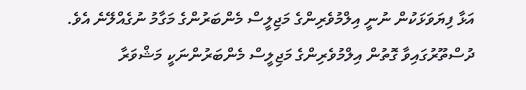އަޅާ ފިޔަވަޅަކުން ނުނީ އިލްމުވެރިންގެ މަޖިލީސް މެންބަރުންގެ މަގާމު ނުގެއްލޭނެ އެވެ. ދުސްތޫރުގައިވާ ގޮތުން އިލްމުވެރިންގެ މަޖިލީސް މެންބަރުންނަކީ މަޝްވަރާ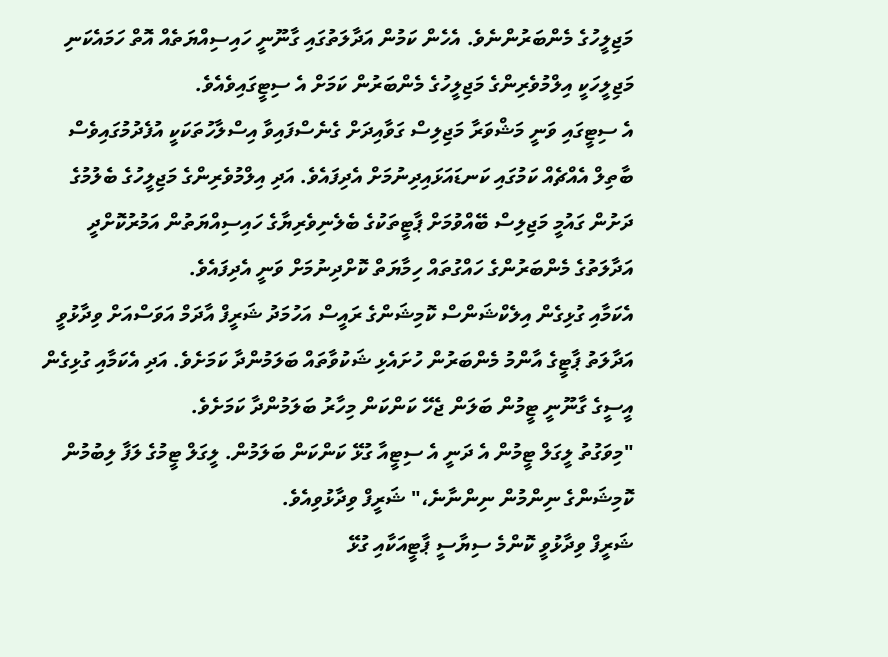މަޖިލީހުގެ މެންބަރުންނެވެ. އެހެން ކަމުން އަދާލަތުގައި ގާނޫނީ ހައިސިއްޔަތެއް އޮތް ހަމައެކަނި މަޖިލީހަކީ އިލްމުވެރިންގެ މަޖިލީހުގެ މެންބަރުން ކަމަށް އެ ސިޓީގައިވެއެވެ.
އެ ސިޓީގައި ވަނީ މަޝްވަރާ މަޖިލިސް ގަވާއިދަށް ގެނެސްފައިވާ އިސްލާހުތަކަކީ އުފެދުމުގައިވެސް ބާތިލް އެއްޗެއް ކަމުގައި ކަނޑައަޅައިދިނުމަށް އެދިފައެވެ. އަދި އިލްމުވެރިންގެ މަޖިލީހުގެ ބެލުމުގެ ދަށުން ގައުމީ މަޖިލިސް ބޭއްވުމަށް ޕާޓީތަކުގެ ބެލެނިވެރިޔާގެ ހައިސިއްޔަތުން އަމުރުކޮށްދީ އަދާލަތުގެ މެންބަރުންގެ ހައްގުތައް ހިމާޔަތް ކޮށްދިނުމަށް ވަނީ އެދިފައެވެ.
އެކަމާއި ގުޅިގެން އިލެކްޝަންސް ކޮމިޝަންގެ ރައީސް އަހުމަދު ޝަރީފް އާދަމް އަވަސްއަށް ވިދާޅުވީ އަދާލަތު ޕާޓީގެ އާންމު މެންބަރުން ހުށައެޅި ޝަކުވާތައް ބަލަމުންދާ ކަމަށެވެ. އަދި އެކަމާއި ގުޅިގެން އީސީގެ ގާނޫނީ ޓީމުން ބަލަން ޖެހޭ ކަންކަން މިހާރު ބަލަމުންދާ ކަމަށެވެ.
"މިވަގުތު ލީގަލް ޓީމުން އެ ދަނީ އެ ސިޓީއާ ގުޅޭ ކަންކަން ބަލަމުން. ލީގަލް ޓީމުގެ ލަފާ ލިބުމުން ކޮމިޝަންގެ ނިންމުން ނިންނާނެ،" ޝަރީފް ވިދާޅުވިއެވެ.
ޝަރީފް ވިދާޅުވީ ކޮންމެ ސިޔާސީ ޕާޓީއަކާއި ގުޅޭ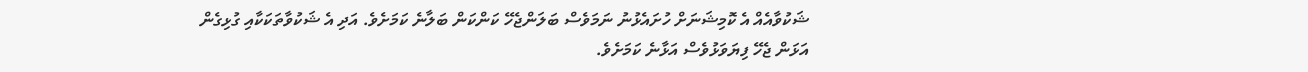ޝަކުވާއެއް އެ ކޮމިޝަނަށް ހުށައެޅުނު ނަމަވެސް ބަލަންޖެހޭ ކަންކަން ބަލާނެ ކަމަށެވެ. އަދި އެ ޝަކުވާތަކަކާއި ގުޅިގެން އަޅަން ޖެހޭ ފިޔަވަޅުވެސް އަޅާނެ ކަމަށެވެ.